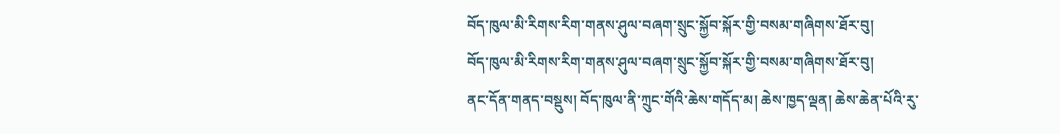བོད་ཁུལ་མི་རིགས་རིག་གནས་ཤུལ་བཞག་སྲུང་སྐྱོབ་སྐོར་གྱི་བསམ་གཞིགས་ཐོར་བུ།
བོད་ཁུལ་མི་རིགས་རིག་གནས་ཤུལ་བཞག་སྲུང་སྐྱོབ་སྐོར་གྱི་བསམ་གཞིགས་ཐོར་བུ།
ནང་དོན་གནད་བསྡུས། བོད་ཁུལ་ནི་ཀྲུང་གོའི་ཆེས་གདོད་མ། ཆེས་ཁྱད་ལྡན། ཆེས་ཆེན་པོའི་རུ་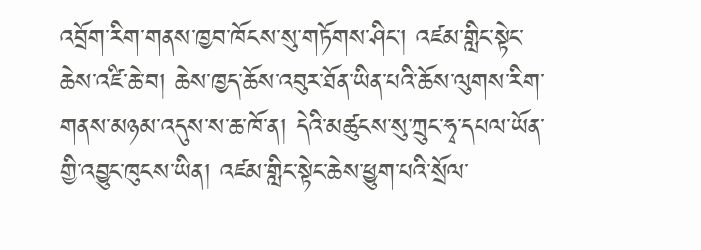འབྲོག་རིག་གནས་ཁྱབ་ཁོངས་སུ་གཏོགས་ཤིང་། འཛམ་གླིང་སྟེང་ཆེས་འཛི་ཆེ་བ། ཆེས་ཁྱད་ཆོས་འབུར་ཐོན་ཡིན་པའི་ཆོས་ལུགས་རིག་གནས་མཉམ་འདུས་ས་ཆ་ཁོ་ན། དེའི་མཚུངས་སུ་ཀྲུང་ཧྭ་དཔལ་ཡོན་གྱི་འབྱུང་ཁུངས་ཡིན། འཛམ་གླིང་སྟེང་ཆེས་ཕྱུག་པའི་སྲོལ་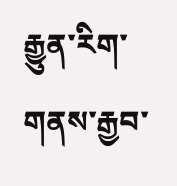རྒྱུན་རིག་གནས་རྒྱབ་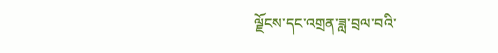ལྗོངས་དང་འགྲན་ཟླ་བྲལ་བའི་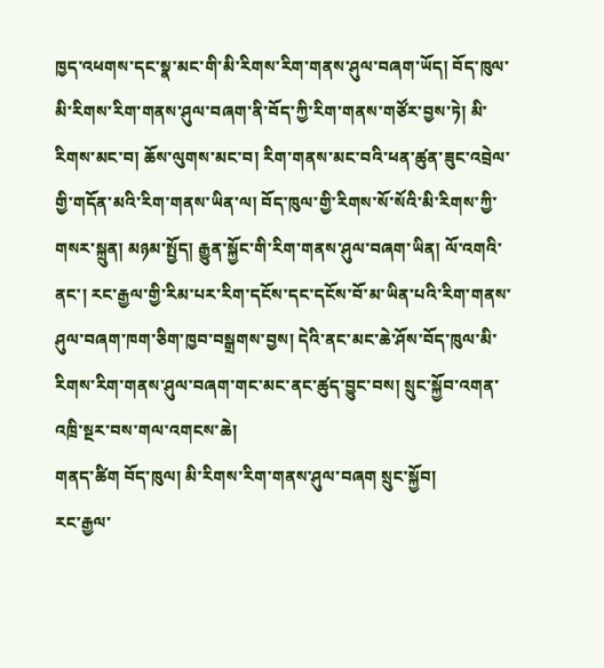ཁྱད་འཕགས་དང་སྣ་མང་གི་མི་རིགས་རིག་གནས་ཤུལ་བཞག་ཡོད། བོད་ཁུལ་མི་རིགས་རིག་གནས་ཤུལ་བཞག་ནི་བོད་ཀྱི་རིག་གནས་གཙོར་བྱས་ཏེ། མི་རིགས་མང་བ། ཆོས་ལུགས་མང་བ། རིག་གནས་མང་བའི་ཕན་ཚུན་ཟུང་འབྲེལ་གྱི་གདོན་མའི་རིག་གནས་ཡིན་ལ། བོད་ཁུལ་གྱི་རིགས་སོ་སོའི་མི་རིགས་ཀྱི་གསར་སྐྲུན། མཉམ་སྤྱོད། རྒྱུན་སྐྱོང་གི་རིག་གནས་ཤུལ་བཞག་ཡིན། ལོ་འགའི་ནང་། རང་རྒྱལ་གྱི་རིམ་པར་རིག་དངོས་དང་དངོས་བོ་མ་ཡིན་པའི་རིག་གནས་ཤུལ་བཞག་ཁག་ཅིག་ཁྱབ་བསྒྲགས་བྱས། དེའི་ནང་མང་ཆེ་ཤོས་བོད་ཁུལ་མི་རིགས་རིག་གནས་ཤུལ་བཞག་གང་མང་ནང་ཚུད་བྱུང་བས། སྲུང་སྐྱོབ་འགན་འཁྲི་སྔར་བས་གལ་འགངས་ཆེ།
གནད་ཚིག བོད་ཁུལ། མི་རིགས་རིག་གནས་ཤུལ་བཞག སྲུང་སྐྱོབ།
རང་རྒྱལ་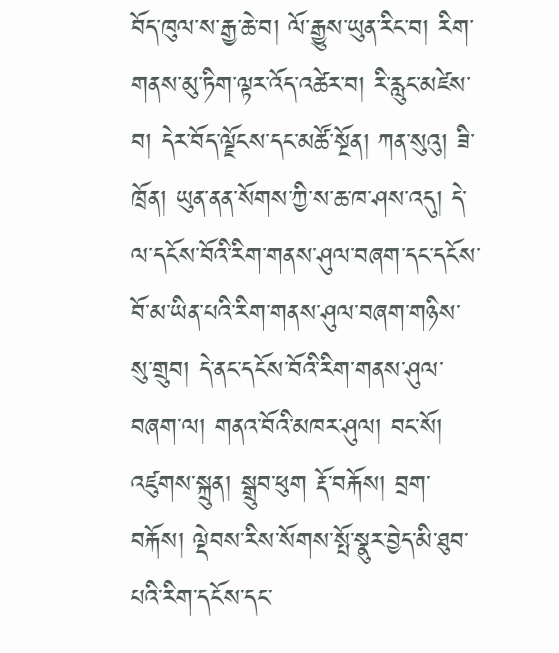བོད་ཁུལ་ས་རྒྱ་ཆེ་བ། ལོ་རྒྱུས་ཡུན་རིང་བ། རིག་གནས་མུ་ཏིག་ལྟར་འོད་འཚེར་བ། རི་རླུང་མཛེས་བ། དེར་བོད་ལྗོངས་དང་མཚོ་སྔོན། ཀན་སུའུ། ཟི་ཁྲོན། ཡུན་ནན་སོགས་ཀྱི་ས་ཆ་ཁ་ཤས་འདུ། དེ་ལ་དངོས་བོའི་རིག་གནས་ཤུལ་བཞག་དང་དངོས་བོ་མ་ཡིན་པའི་རིག་གནས་ཤུལ་བཞག་གཉིས་སུ་གྲུབ། དེ་ནང་དངོས་བོའི་རིག་གནས་ཤུལ་བཞག་ལ། གནའ་བོའི་མཁར་ཤུལ། བང་སོ། འཛུགས་སྐྲུན། སྒྲུབ་ཕུག རྡོ་བརྐོས། བྲག་བརྐོས། ལྡེབས་རིས་སོགས་སྤོ་སྣུར་བྱེད་མི་ཐུབ་པའི་རིག་དངོས་དང་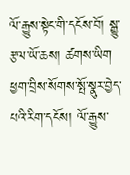ལོ་རྒྱུས་སྟེང་གི་དངོས་བོ། སྒྱུ་རྩལ་ཡོ་ཆས། ཚགས་ཡིག ཕྱག་བྲིས་སོགས་སྤོ་སྣུར་བྱེད་པའི་རིག་དངོས། ལོ་རྒྱུས་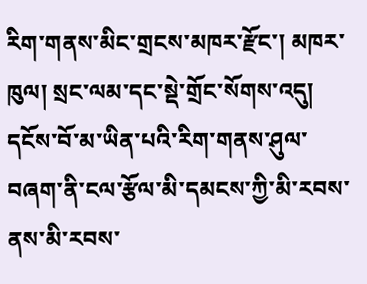རིག་གནས་མིང་གྲངས་མཁར་རྫོང་། མཁར་ཁུལ། སྲང་ལམ་དང་སྡེ་གྲོང་སོགས་འདུ། དངོས་བོ་མ་ཡིན་པའི་རིག་གནས་ཤུལ་བཞག་ནི་ངལ་རྩོལ་མི་དམངས་ཀྱི་མི་རབས་ནས་མི་རབས་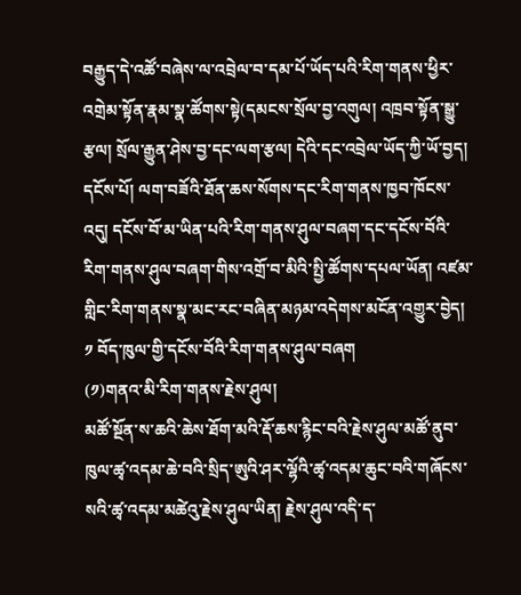བརྒྱུད་དེ་འཚོ་བཞེས་ལ་འབྲེལ་བ་དམ་པོ་ཡོད་པའི་རིག་གནས་ཕྱིར་འགྲེམ་སྟོན་རྣམ་སྣ་ཚོགས་སྟེ(དམངས་སྲོལ་བྱ་འགུལ། འཁྲབ་སྟོན་སྒྱུ་རྩལ། སྲོལ་རྒྱུན་ཤེས་བྱ་དང་ལག་རྩལ། དེའི་དང་འབྲེལ་ཡོད་ཀྱི་ཡོ་བྱད། དངོས་པོ། ལག་བཟོའི་ཐོན་ཆས་སོགས་དང་རིག་གནས་ཁྱབ་ཁོངས་འདུ། དངོས་བོ་མ་ཡིན་པའི་རིག་གནས་ཤུལ་བཞག་དང་དངོས་བོའི་རིག་གནས་ཤུལ་བཞག་གིས་འགྲོ་བ་མིའི་སྤྱི་ཚོགས་དཔལ་ཡོན། འཛམ་གླིང་རིག་གནས་སྣ་མང་རང་བཞིན་མཉམ་འདེགས་མངོན་འགྱུར་བྱེད།
༡ བོད་ཁུལ་གྱི་དངོས་བོའི་རིག་གནས་ཤུལ་བཞག
(༡)གནའ་མི་རིག་གནས་རྗེས་ཤུལ།
མཚོ་སྔོན་ས་ཆའི་ཆེས་ཐོག་མའི་རྡོ་ཆས་རྙིང་བའི་རྗེས་ཤུལ་མཚོ་ནུབ་ཁུལ་ཚྭ་འདམ་ཆེ་བའི་སྲིད་ཨུའི་ཤར་ལྷོའི་ཚྭ་འདམ་ཆུང་བའི་གཞོངས་སའི་ཚྭ་འདམ་མཚེའུ་རྗེས་ཤུལ་ཡིན། རྗེས་ཤུལ་འདི་ད་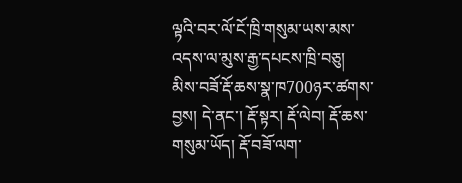ལྟའི་བར་ལོ་ངོ་ཁྲི་གསུམ་ཡས་མས་འདས་ལ་མུས་རྒྱ་དཔངས་ཁྲི་བཅུ། མིས་བཟོ་རྡོ་ཆས་སྣ་ཁ700ཉར་ཚགས་བྱས། དེ་ནང་། རྡོ་སྟར། རྡོ་ལེབ། རྡོ་ཆས་གསུམ་ཡོད། རྡོ་བཟོ་ལག་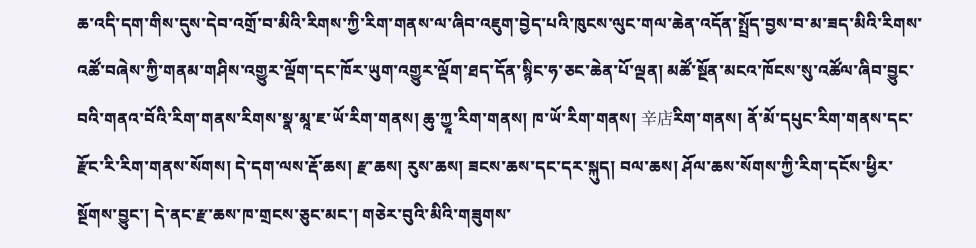ཆ་འདི་དག་གིས་དུས་དེབ་འགྲོ་བ་མིའི་རིགས་ཀྱི་རིག་གནས་ལ་ཞིབ་འཇུག་བྱེད་པའི་ཁུངས་ལུང་གལ་ཆེན་འདོན་སྤྲོད་བྱས་བ་མ་ཟད་མིའི་རིགས་འཚོ་བཞེས་ཀྱི་གནམ་གཤིས་འགྱུར་ལྡོག་དང་ཁོར་ཡུག་འགྱུར་ལྡོག་ཐད་དོན་སྙིང་ཧ་ཅང་ཆེན་པོ་ལྡན། མཚོ་སྔོན་མངའ་ཁོངས་སུ་འཚོལ་ཞིབ་བྱུང་བའི་གནའ་བོའི་རིག་གནས་རིགས་སྣ་མཱ་ཇ་ཡོ་རིག་གནས། ཆུ་ཀྱཱ་རིག་གནས། ཁ་ཡོ་རིག་གནས། 辛店རིག་གནས། ནོ་མོ་དཔུང་རིག་གནས་དང་རྫོང་རི་རིག་གནས་སོགས། དེ་དག་ལས་རྡོ་ཆས། རྫ་ཆས། རུས་ཆས། ཟངས་ཆས་དང་དར་སྐུད། བལ་ཆས། ཤོལ་ཆས་སོགས་ཀྱི་རིག་དངོས་ཕྱིར་སྔོགས་བྱུང་། དེ་ནང་རྫ་ཆས་ཁ་གྲངས་ཅུང་མང་། གཅེར་བུའི་མིའི་གཟུགས་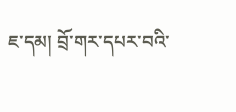ཇ་དམ། བྲོ་གར་དཔར་བའི་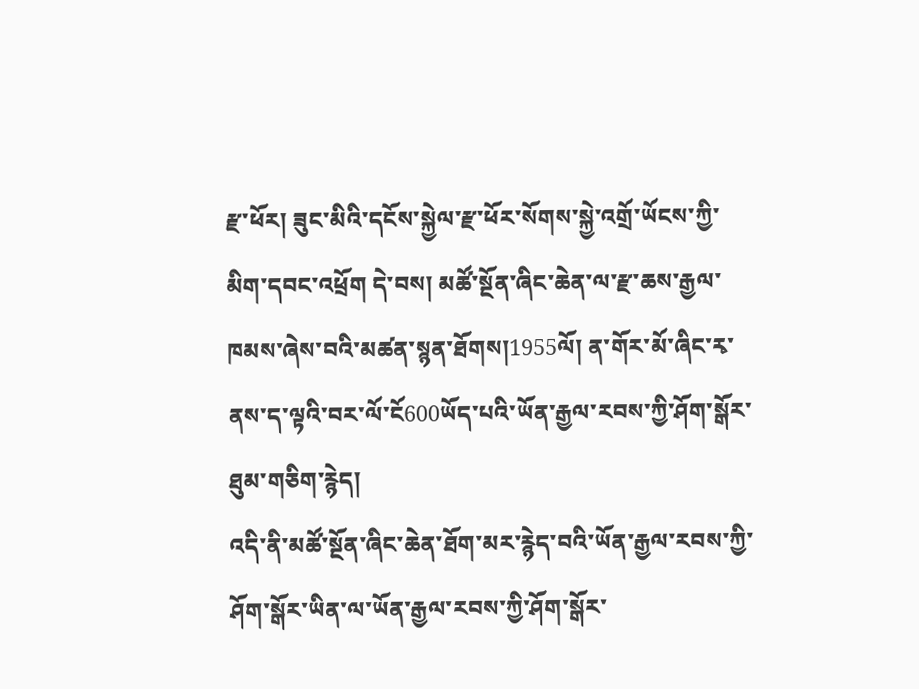རྫ་ཕོར། ཟུང་མིའི་དངོས་སྐྱེལ་རྫ་ཕོར་སོགས་སྐྱེ་འགྲོ་ཡོངས་ཀྱི་མིག་དབང་འཕྲོག དེ་བས། མཚོ་སྔོན་ཞིང་ཆེན་ལ་རྫ་ཆས་རྒྱལ་ཁམས་ཞེས་བའི་མཚན་སྙན་ཐོགས།1955ལོ། ན་གོར་མོ་ཞིང་རྭ་ནས་ད་ལྟའི་བར་ལོ་ངོ600ཡོད་པའི་ཡོན་རྒྱལ་རབས་ཀྱི་ཤོག་སྒོར་ཐུམ་གཅིག་རྙེད།
འདི་ནི་མཚོ་སྔོན་ཞིང་ཆེན་ཐོག་མར་རྙེད་བའི་ཡོན་རྒྱལ་རབས་ཀྱི་ཤོག་སྒོར་ཡིན་ལ་ཡོན་རྒྱལ་རབས་ཀྱི་ཤོག་སྒོར་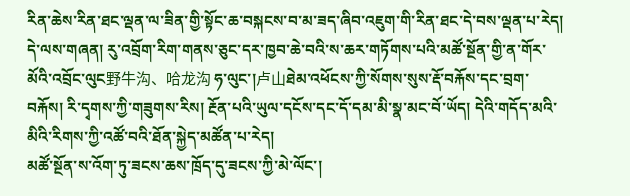རིན་ཆེས་རིན་ཐང་ལྡན་ལ་ཟིན་གྱི་སྟོང་ཆ་བསྐངས་བ་མ་ཟད་ཞིབ་འཇུག་གི་རིན་ཐང་དེ་བས་ལྡན་པ་རེད། དེ་ལས་གཞན། རུ་འབྲོག་རིག་གནས་ཅུང་དར་ཁྱབ་ཆེ་བའི་ས་ཆར་གཏོགས་པའི་མཚོ་སྔོན་གྱི་ན་གོར་མོའི་འབྲོང་ལུང野牛沟、哈龙沟 ཧ་ལུང་།卢山ཐེམ་འཕོངས་ཀྱི་སོགས་སུས་རྡོ་བརྐོས་དང་བྲག་བརྐོས། རི་དྭགས་ཀྱི་གཟུགས་རིས། རྔོན་པའི་ཡུལ་དངོས་དང་དོ་དམ་མི་སྣ་མང་བོ་ཡོད། དེའི་གདོད་མའི་མིའི་རིགས་ཀྱི་འཚོ་བའི་ཐོན་སྐྱེད་མཚོན་པ་རེད།
མཚོ་སྔོན་ས་འོག་ཏུ་ཟངས་ཆས་ཁྲོད་དུ་ཟངས་ཀྱི་མེ་ལོང་།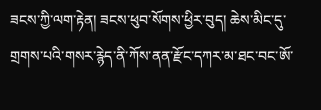ཟངས་ཀྱི་ལག་རྟེན། ཟངས་ཕུབ་སོགས་ཕྱིར་བུད། ཆེས་མིང་དུ་གྲགས་པའི་གསར་རྙེད་ནི་ཀོས་ནན་རྫོང་དཀར་མ་ཐང་བང་ཨོ་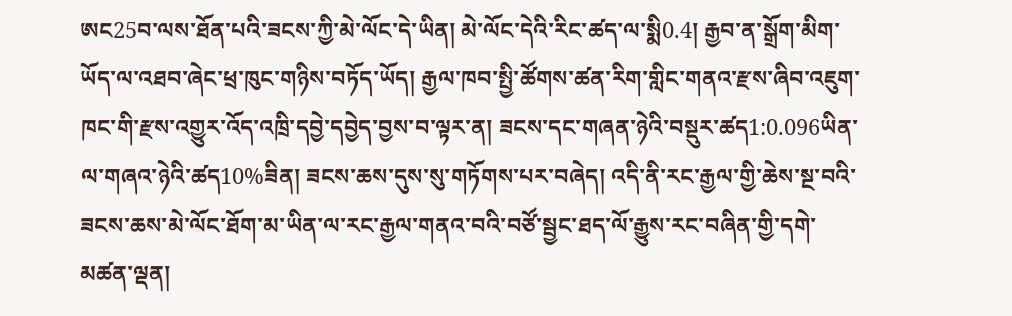ཨང25བ་ལས་ཐོན་པའི་ཟངས་ཀྱི་མེ་ལོང་དེ་ཡིན། མེ་ལོང་དེའི་རིང་ཚད་ལ་སྨི0.4། རྒྱབ་ན་སྒྲོག་མིག་ཡོད་ལ་འཐབ་ཞེང་ཕྲ་ཁུང་གཉིས་བཏོད་ཡོད། རྒྱལ་ཁབ་སྤྱི་ཚོགས་ཚན་རིག་གླིང་གནའ་རྫས་ཞིབ་འཇུག་ཁང་གི་རྫས་འགྱུར་འོད་འཁྲི་དབྱེ་དབྱེད་བྱས་བ་ལྟར་ན། ཟངས་དང་གཞན་ཉེའི་བསྡུར་ཚད1:0.096ཡིན་ལ་གཞའ་ཉེའི་ཚད10%ཟིན། ཟངས་ཆས་དུས་སུ་གཏོགས་པར་བཞེད། འདི་ནི་རང་རྒྱལ་གྱི་ཆེས་སྔ་བའི་ཟངས་ཆས་མེ་ལོང་ཐོག་མ་ཡིན་ལ་རང་རྒྱལ་གནའ་བའི་བཙོ་སྦྱང་ཐད་ལོ་རྒྱུས་རང་བཞིན་གྱི་དགེ་མཚན་ལྡན།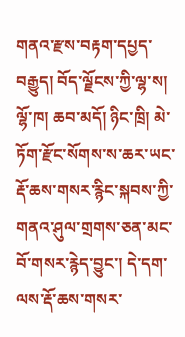གནའ་རྫས་བརྟག་དཔྱད་བརྒྱུད། བོད་ལྗོངས་ཀྱི་ལྷ་ས། ལྷོ་ཁ། ཆབ་མདོ། ཉིང་ཁྲི། མེ་ཏོག་རྫོང་སོགས་ས་ཆར་ཡང་རྡོ་ཆས་གསར་རྙིང་སྐབས་ཀྱི་གནའ་ཤུལ་གྲགས་ཅན་མང་བོ་གསར་རྙེད་བྱུང་། དེ་དག་ལས་རྡོ་ཆས་གསར་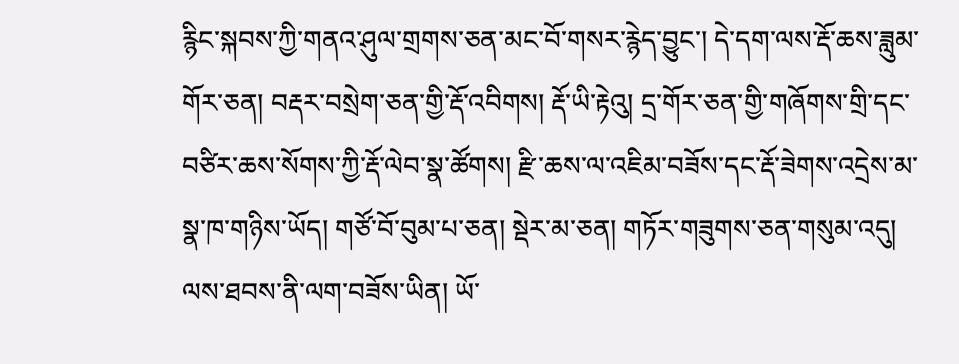རྙིང་སྐབས་ཀྱི་གནའ་ཤུལ་གྲགས་ཅན་མང་བོ་གསར་རྙེད་བྱུང་། དེ་དག་ལས་རྡོ་ཆས་ཟླུམ་གོར་ཅན། བརྡར་བསྲེག་ཅན་གྱི་རྡོ་འབིགས། རྡོ་ཡི་རྟེའུ། དྲ་གོར་ཅན་གྱི་གཞོགས་གྲི་དང་བཙིར་ཆས་སོགས་ཀྱི་རྡོ་ལེབ་སྣ་ཚོགས། རྫི་ཆས་ལ་འཇིམ་བཟོས་དང་རྡོ་ཟེགས་འདྲེས་མ་སྣ་ཁ་གཉིས་ཡོད། གཙོ་བོ་བུམ་པ་ཅན། སྡེར་མ་ཅན། གཏོར་གཟུགས་ཅན་གསུམ་འདུ། ལས་ཐབས་ནི་ལག་བཟོས་ཡིན། ཡོ་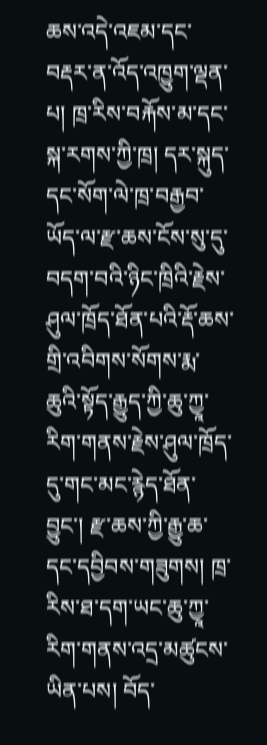ཆས་འདེ་འཇམ་དང་བརྡར་ན་འོད་འཁྱུག་ལྡན་པ། ཁྲ་རིས་བརྐོས་མ་དང་སྐ་རགས་ཀྱི་ཁྲ། དར་སྐུད་དང་སོག་ལེ་ཁྲ་བརྒྱབ་ཡོད་ལ་རྫ་ཆས་ངོས་སུ་དུ་བདག་བའི་ཉིང་ཁྲིའི་རྗེས་ཤུལ་ཁྲོད་ཐོན་པའི་རྡོ་ཆས་གྲི་འབིགས་སོགས་རྨ་ཆུའི་སྟོད་རྒྱུད་ཀྱི་ཆུ་ཀྱཱ་རིག་གནས་རྗེས་ཤུལ་ཁྲོད་དུ་གང་མང་རྙེད་ཐོན་བྱུང་། རྫ་ཆས་ཀྱི་རྒྱུ་ཆ་དང་དབྱིབས་གཟུགས། ཁྲ་རིས་ཐ་དག་ཡང་ཆུ་ཀྱཱ་རིག་གནས་འདྲ་མཚུངས་ཡིན་པས། བོད་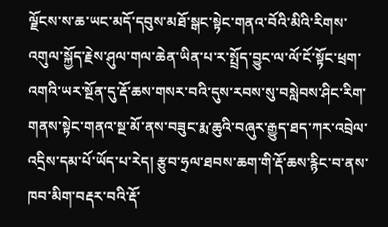ལྗོངས་ས་ཆ་ཡང་མདོ་དབུས་མཐོ་སྒང་སྟེང་གནའ་བོའི་མིའི་རིགས་འགུལ་སྐྱོད་རྗེས་ཤུལ་གལ་ཆེན་ཡིན་པ་ར་སྤྲོད་བྱུང་ལ་ལོ་ངོ་སྟོང་ཕྲག་འགའི་ཡར་སྔོན་དུ་རྡོ་ཆས་གསར་བའི་དུས་རབས་སུ་བསླེབས་ཤིང་རིག་གནས་སྟེང་གནའ་སྔ་མོ་ནས་བཟུང་རྨ་ཆུའི་བཞུར་རྒྱུད་ཐད་ཀར་འབྲེལ་འདྲིས་དམ་པོ་ཡོད་པ་རེད། རྩུབ་ཧྲལ་ཐབས་ཆག་གི་རྡོ་ཆས་རྙིང་བ་ནས་ཁབ་མིག་བརྡར་བའི་རྡོ་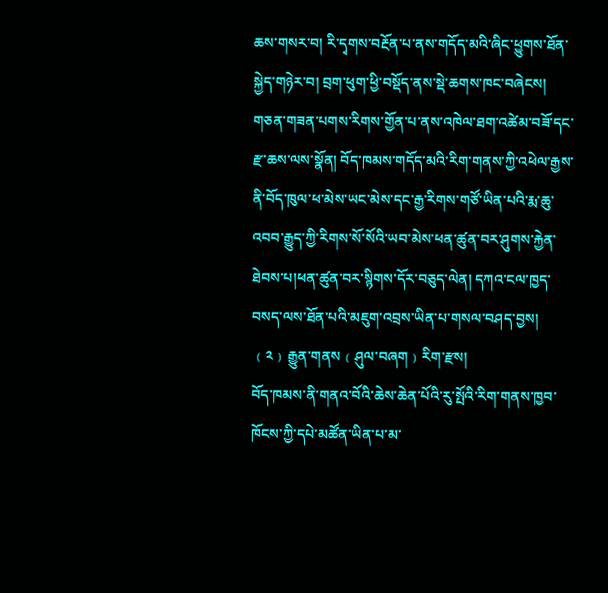ཆས་གསར་བ། རི་དྭགས་བརྔོན་པ་ནས་གདོད་མའི་ཞིང་ཕྱུགས་ཐོན་སྐྱེད་གཉེར་བ། བྲག་ཕུག་ཕྱི་བསྡོད་ནས་སྡེ་ཆགས་ཁང་བཞེངས། གཅན་གཟན་པགས་རིགས་གྱོན་པ་ནས་འཁེལ་ཐག་འཚེམ་བཟོ་དང་རྫ་ཆས་ལས་སྣོན། བོད་ཁམས་གདོད་མའི་རིག་གནས་ཀྱི་འཕེལ་རྒྱས་ནི་བོད་ཁུལ་ཕ་མེས་ཡང་མེས་དང་རྒྱ་རིགས་གཙོ་ཡིན་པའི་རྨ་ཆུ་འབབ་རྒྱུད་ཀྱི་རིགས་སོ་སོའི་ཡབ་མེས་ཕན་ཚུན་བར་ཤུགས་རྐྱེན་ཐེབས་པ།ཕན་ཚུན་བར་སྙིགས་དོར་བཅུད་ལེན། དཀའ་ངལ་ཁྱད་བསད་ལས་ཐོན་པའི་མཇུག་འབྲས་ཡིན་པ་གསལ་བཤད་བྱས།
﹙༢﹚རྒྱུན་གནས﹙ཤུལ་བཞག﹚རིག་རྫས།
བོད་ཁམས་ནི་གནའ་བོའི་ཆེས་ཆེན་པོའི་རུ་སྤོའི་རིག་གནས་ཁྱབ་ཁོངས་ཀྱི་དཔེ་མཚོན་ཡིན་པ་མ་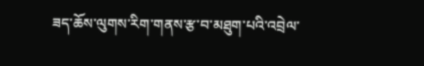ཟད་ཆོས་ལུགས་རིག་གནས་རྩ་བ་མཐུག་པའི་འབྲེལ་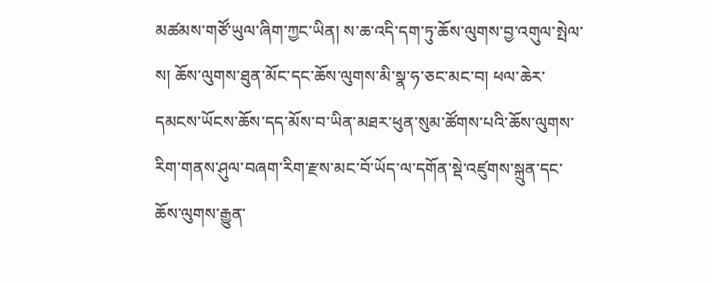མཚམས་གཙོ་ཡུལ་ཞིག་ཀྱང་ཡིན། ས་ཆ་འདི་དག་ཏུ་ཆོས་ལུགས་བྱ་འགུལ་སྤེལ་ས། ཆོས་ལུགས་ཐུན་མོང་དང་ཆོས་ལུགས་མི་སྣ་ཧ་ཅང་མང་བ། ཕལ་ཆེར་དམངས་ཡོངས་ཆོས་དད་མོས་བ་ཡིན་མཐར་ཕུན་སུམ་ཚོགས་པའི་ཆོས་ལུགས་རིག་གནས་ཤུལ་བཞག་རིག་རྫས་མང་བོ་ཡོད་ལ་དགོན་སྡེ་འཛུགས་སྐྲུན་དང་ཆོས་ལུགས་རྒྱུན་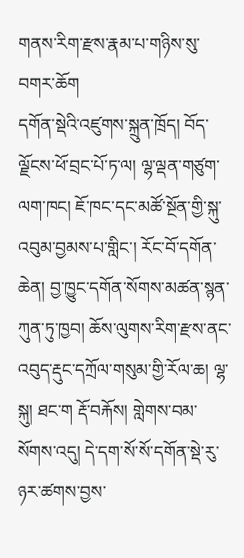གནས་རིག་རྫས་རྣམ་པ་གཉིས་སུ་བགར་ཆོག
དགོན་སྡེའི་འཛུགས་སྐྲུན་ཁྲོད། བོད་ལྗོངས་ཕོ་བྲང་པོ་ཏ་ལ། ལྷ་ལྡན་གཙུག་ལག་ཁང། ཇོ་ཁང་དང་མཚོ་སྔོན་གྱི་སྐུ་འབུམ་བྱམས་པ་གླིང་། རོང་བོ་དགོན་ཆེན། བྱ་ཁྱུང་དགོན་སོགས་མཚན་སྙན་ཀུན་ཏུ་ཁྱབ། ཆོས་ལུགས་རིག་རྫས་ནང་འབུད་རྡུང་དཀྲོལ་གསུམ་གྱི་རོལ་ཆ། ལྷ་སྐུ། ཐང་ག རྡོ་བརྐོས། གླེགས་བམ་སོགས་འདུ། དེ་དག་སོ་སོ་དགོན་སྡེ་རུ་ཉར་ཚགས་བྱས་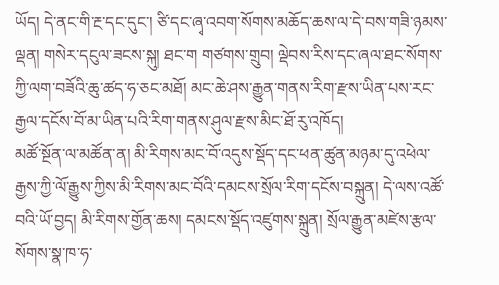ཡོད། དེ་ནང་གི་རྔ་དང་དུང་། ཙི་དང་ཞྭ་འབག་སོགས་མཆོད་ཆས་ལ་དེ་བས་གཟི་ཉམས་ལྡན། གསེར་དངུལ་ཟངས་སྐུ། ཐང་ག གཙགས་གྲུབ། ལྡེབས་རིས་དང་ཞལ་ཐང་སོགས་ཀྱི་ལག་བཟོའི་ཆུ་ཚད་ཧ་ཅང་མཐོ། མང་ཆེ་ཤས་རྒྱུན་གནས་རིག་རྫས་ཡིན་པས་རང་རྒྱལ་དངོས་བོ་མ་ཡིན་པའི་རིག་གནས་ཤུལ་རྫས་མིང་ཐོ་རུ་འཁོད།
མཚོ་སྔོན་ལ་མཚོན་ན། མི་རིགས་མང་བོ་འདུས་སྡོད་དང་ཕན་ཚུན་མཉམ་དུ་འཕེལ་རྒྱས་ཀྱི་ལོ་རྒྱུས་ཀྱིས་མི་རིགས་མང་བོའི་དམངས་སྲོལ་རིག་དངོས་བསྐྲུན། དེ་ལས་འཚོ་བའི་ཡོ་བྱད། མི་རིགས་གྱོན་ཆས། དམངས་སྡོད་འཛུགས་སྐྲུན། སྲོལ་རྒྱུན་མཛེས་རྩལ་སོགས་སྣ་ཁ་ཧ་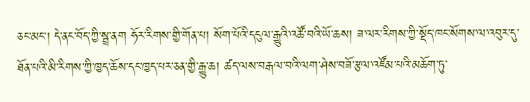ཅང་མང་། དེ་ནང་བོད་ཀྱི་སྦྲ་ནག ཧོར་རིགས་གྱི་གོན་པ། སོག་པོའི་དངུལ་རྒྱུའི་འཚོ་བའི་ཡོ་ཆས། ཟ་ལར་རིགས་ཀྱི་སྡོད་ཁང་སོགས་ལ་འབུར་དུ་ཐོན་པའི་མི་རིགས་ཀྱི་ཁྱད་ཆོས་དང་ཁྱད་པར་ཅན་གྱི་རྒྱུ་ཆ། ཚད་ལས་བརྒལ་བའི་ལག་ཤེས་བཟོ་རྩལ་འཛོམ་པའི་མཆོག་ཏུ་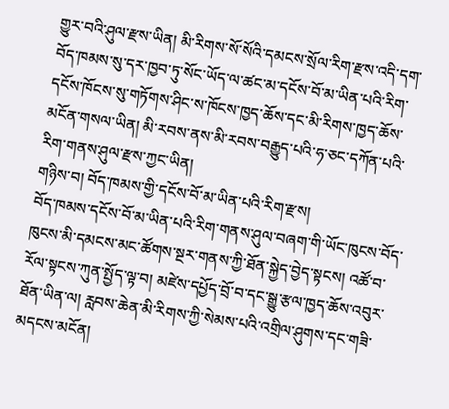གྱུར་བའི་ཤུལ་རྫས་ཡིན། མི་རིགས་སོ་སོའི་དམངས་སྲོལ་རིག་རྫས་འདི་དག་བོད་ཁམས་སུ་དར་ཁྱབ་ཏུ་སོང་ཡོད་ལ་ཚང་མ་དངོས་བོ་མ་ཡིན་པའི་རིག་དངོས་ཁོངས་སུ་གཏོགས་ཤིང་ས་ཁོངས་ཁྱད་ཆོས་དང་མི་རིགས་ཁྱད་ཆོས་མངོན་གསལ་ཡིན། མི་རབས་ནས་མི་རབས་བརྒྱུད་པའི་ཧ་ཅང་དཀོན་པའི་རིག་གནས་ཤུལ་རྫས་ཀྱང་ཡིན།
གཉིས་བ། བོད་ཁམས་གྱི་དངོས་བོ་མ་ཡིན་པའི་རིག་རྫས།
བོད་ཁམས་དངོས་བོ་མ་ཡིན་པའི་རིག་གནས་ཤུལ་བཞག་གི་ཡོང་ཁུངས་བོད་ཁུངས་མི་དམངས་མང་ཚོགས་སྔར་གནས་ཀྱི་ཐོན་སྐྱེད་བྱེད་སྟངས། འཚོ་བ་རོལ་སྟངས་ཀུན་སྤྱོད་ལྟ་བ། མཛེས་དཔྱོད་བྲོ་བ་དང་སྒྱུ་རྩལ་ཁྱད་ཆོས་འབུར་ཐོན་ཡིན་ལ། རླབས་ཆེན་མི་རིགས་ཀྱི་སེམས་པའི་འགྲིལ་ཤུགས་དང་གཟི་མདངས་མངོན།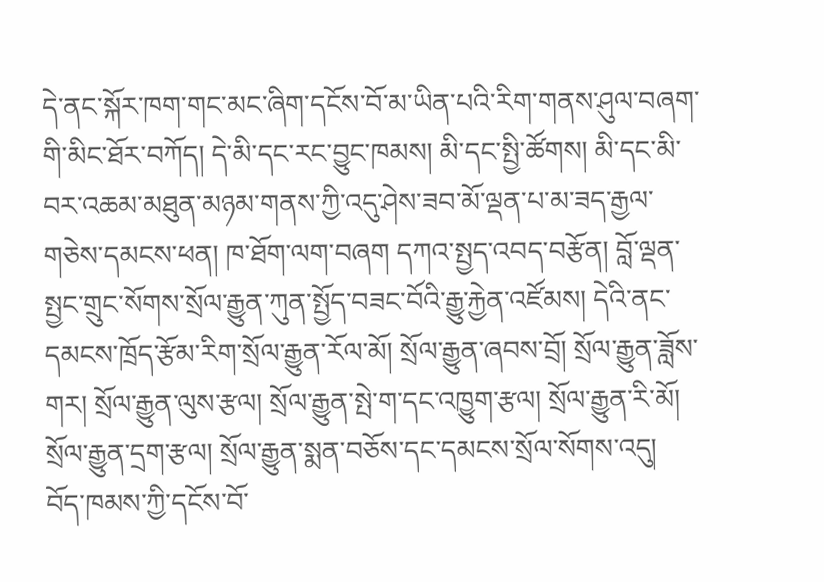དེ་ནང་སྐོར་ཁག་གང་མང་ཞིག་དངོས་བོ་མ་ཡིན་པའི་རིག་གནས་ཤུལ་བཞག་གི་མིང་ཐོར་བཀོད། དེ་མི་དང་རང་བྱུང་ཁམས། མི་དང་སྤྱི་ཚོགས། མི་དང་མི་བར་འཆམ་མཐུན་མཉམ་གནས་ཀྱི་འདུ་ཤེས་ཟབ་མོ་ལྡན་པ་མ་ཟད་རྒྱལ་གཅེས་དམངས་ཕན། ཁ་ཐོག་ལག་བཞག དཀའ་སྤྱད་འབད་བརྩོན། བློ་ལྡན་སྤྱང་གྲུང་སོགས་སྲོལ་རྒྱུན་ཀུན་སྤྱོད་བཟང་བོའི་རྒྱུ་རྐྱེན་འཛོམས། དེའི་ནང་དམངས་ཁྲོད་རྩོམ་རིག་སྲོལ་རྒྱུན་རོལ་མོ། སྲོལ་རྒྱུན་ཞབས་བྲོ། སྲོལ་རྒྱུན་ཟློས་གར། སྲོལ་རྒྱུན་ལུས་རྩལ། སྲོལ་རྒྱུན་སྤེ་ག་དང་འཁྱུག་རྩལ། སྲོལ་རྒྱུན་རི་མོ། སྲོལ་རྒྱུན་དྲག་རྩལ། སྲོལ་རྒྱུན་སྨན་བཅོས་དང་དམངས་སྲོལ་སོགས་འདུ།
བོད་ཁམས་ཀྱི་དངོས་བོ་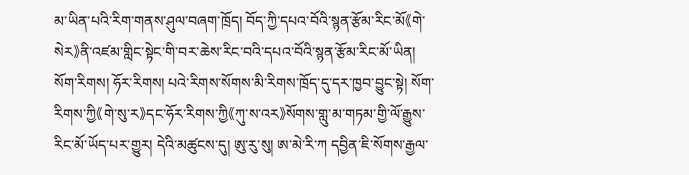མ་ཡིན་པའི་རིག་གནས་ཤུལ་བཞག་ཁྲོད། བོད་ཀྱི་དཔའ་བོའི་སྙན་རྩོམ་རིང་མོ《གེ་སེར》ནི་འཛམ་གླིང་སྟེང་གི་བར་ཆེས་རིང་བའི་དཔའ་བོའི་སྙན་རྩོམ་རིང་མོ་ཡིན། སོག་རིགས། ཧོར་རིགས། པའེ་རིགས་སོགས་མི་རིགས་ཁྲོད་དུ་དར་ཁྱབ་བྱུང་སྟེ། སོག་རིགས་ཀྱི《གེ་སུ་ར》དང་ཧོར་རིགས་ཀྱི《ཀུ་ས་འར》སོགས་གླུ་མ་གཏམ་གྱི་ལོ་རྒྱུས་རིང་མོ་ཡོད་པར་གྱུར། དེའི་མཚུངས་དུ། ཨུ་རུ་སུ། ཨ་མེ་རི་ཀ དབྱིན་ཇི་སོགས་རྒྱལ་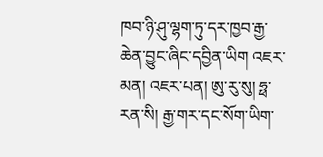ཁབ་ཉི་ཤུ་ལྷག་ཏུ་དར་ཁྱབ་རྒྱ་ཆེན་བྱུང་ཞིང་དབྱིན་ཡིག འཇར་མན། འཇར་པན། ཨུ་རུ་སུ། ཧྥ་རན་སི། རྒྱ་གར་དང་སོག་ཡིག་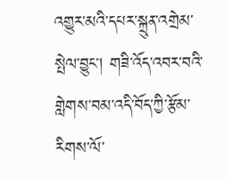འགྱུར་མའི་དཔར་སྐྲུན་འགྲེམ་སྤེལ་བྱུང་། གཟི་འོད་འབར་བའི་གླེགས་བམ་འདི་བོད་ཀྱི་རྩོམ་རིགས་ལོ་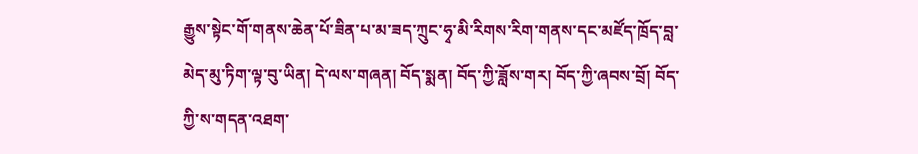རྒྱུས་སྟེང་གོ་གནས་ཆེན་པོ་ཟིན་པ་མ་ཟད་ཀྲུང་ཧྭ་མི་རིགས་རིག་གནས་དང་མཛོད་ཁྲོད་བླ་མེད་མུ་ཏིག་ལྟ་བུ་ཡིན། དེ་ལས་གཞན། བོད་སྨན། བོད་ཀྱི་ཟློས་གར། བོད་ཀྱི་ཞབས་བྲོ། བོད་ཀྱི་ས་གདན་འཐག་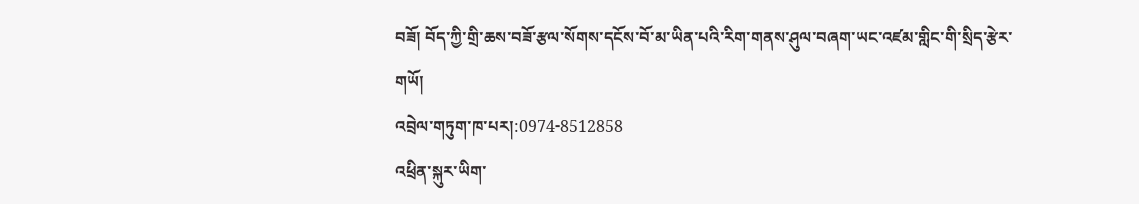བཟོ། བོད་ཀྱི་གྲི་ཆས་བཟོ་རྩལ་སོགས་དངོས་བོ་མ་ཡིན་པའི་རིག་གནས་ཤུལ་བཞག་ཡང་འཛམ་གླིང་གི་སྲིད་རྩེར་གཡོ།
འབྲེལ་གཏུག་ཁ་པར།:0974-8512858
འཕྲིན་སྐུར་ཡིག་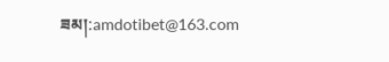ཟམ།:amdotibet@163.com